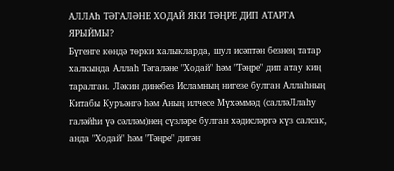АЛЛАҺ ТӘГАЛӘНЕ ХОДАЙ ЯКИ ТӘҢРЕ ДИП АТАРГА ЯРЫЙМЫ?
Бүгенге көндә төрки халыкларда, шул исәптән безнең татар халкында Аллаһ Тәгаләне "Ходай" һәм "Тәңре" дип атау киң таралган. Ләкин динебез Исламның нигезе булган Аллаһның Китабы Куръәнгә һәм Аның илчесе Мүхәммәд (салләЛлаһу галәйһи үә сәлләм)нең сүзләре булган хәдисләргә күз салсак, анда "Ходай" һәм "Тәңре" дигән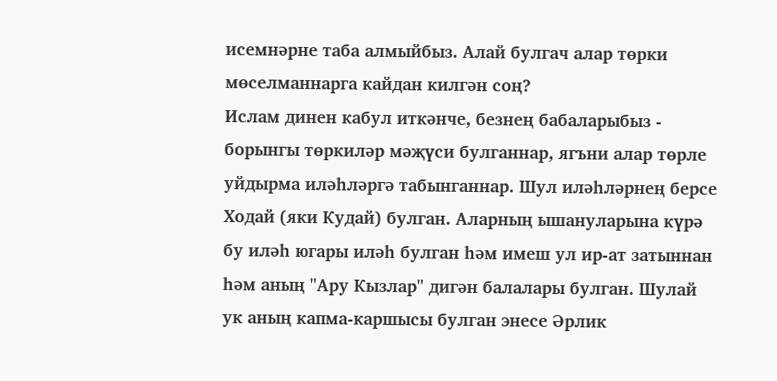исемнәрне таба алмыйбыз. Алай булгач алар төрки мөселманнарга кайдан килгән соң?
Ислам динен кабул иткәнче, безнең бабаларыбыз - борынгы төркиләр мәҗүси булганнар, ягъни алар төрле уйдырма иләһләргә табынганнар. Шул иләһләрнең берсе Ходай (яки Кудай) булган. Аларның ышануларына күрә бу иләһ югары иләһ булган һәм имеш ул ир-ат затыннан һәм аның "Ару Кызлар" дигән балалары булган. Шулай ук аның капма-каршысы булган энесе Әрлик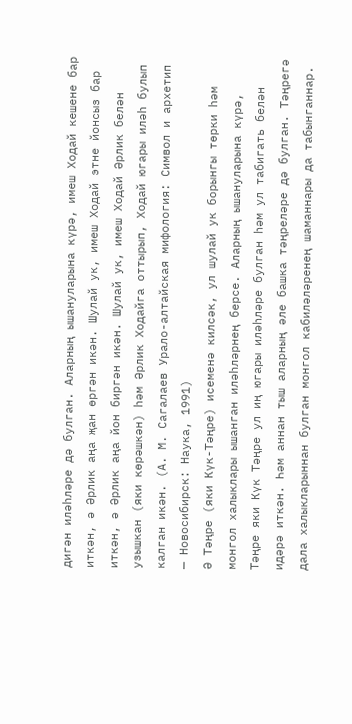дигән иләһләре дә булган. Аларның ышануларына күрә, имеш Ходай кешене бар иткән, ә Әрлик аңа җан өргән икән. Шулай ук, имеш Ходай этне йонсыз бар иткән, ә Әрлик аңа йон биргән икән. Шулай ук, имеш Ходай Әрлик белән узышкан (яки көрәшкән) һәм Әрлик Ходайга оттырып, Ходай югары иләһ булып калган икән. (А. М. Сагалаев Урало-алтайская мифология: Символ и архетип — Новосибирск: Наука, 1991)
Ә Тәңре (яки Күк-Тәңре) исеменә килсәк, ул шулай ук борынгы төрки һәм монгол халыклары ышанган иләһләрнең берсе. Аларның ышануларына күрә, Тәңре яки Күк Тәңре ул иң югары иләһләре булган һәм ул табигать белән идәрә иткән. Һәм аннан тыш аларның әле башка тәңреләре дә булган. Тәңрегә дала халыкларыннан булган монгол кабиләләренең шаманнары да табынганнар.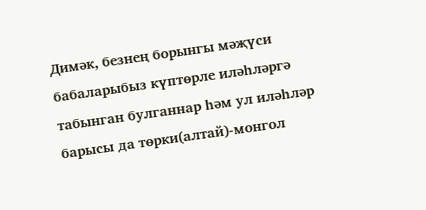Димәк, безнең борынгы мәҗүси бабаларыбыз күптөрле иләһләргә табынган булганнар һәм ул иләһләр барысы да төрки(алтай)-монгол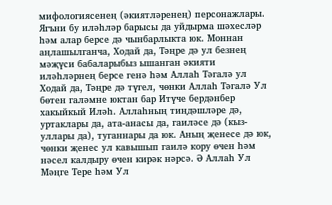мифологиясенең (әкиятләренең) персонажлары. Ягъни бу иләһләр барысы да уйдырма шәхесләр һәм алар берсе дә чынбарлыкта юк. Моннан аңлашылганча, Ходай да, Тәңре дә ул безнең мәҗүси бабаларыбыз ышанган әкияти иләһләрнең берсе генә һәм Аллаһ Тәгалә ул Ходай да, Тәңре дә түгел, чөнки Аллаһ Тәгалә Ул бөтен галәмне юктан бар Итүче бердәнбер хакыйкый Иләһ. Аллаһның тиңдәшләре дә, уртаклары да, ата-анасы да, гаиләсе дә (кыз-уллары да), туганнары да юк. Аның җенесе дә юк, чөнки җенес ул кавышып гаилә кору өчен һәм нәсел калдыру өчен кирәк нәрсә. Ә Аллаһ Ул Мәңге Тере һәм Ул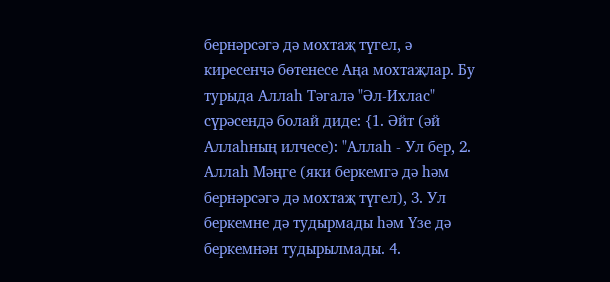бернәрсәгә дә мохтаҗ түгел, ә киресенчә бөтенесе Аңа мохтаҗлар. Бу турыда Аллаһ Тәгалә "Әл-Ихлас" сүрәсендә болай диде: {1. Әйт (әй Аллаһның илчесе): "Аллаһ - Ул бер, 2. Аллаһ Мәңге (яки беркемгә дә һәм бернәрсәгә дә мохтаҗ түгел), 3. Ул беркемне дә тудырмады һәм Үзе дә беркемнән тудырылмады. 4.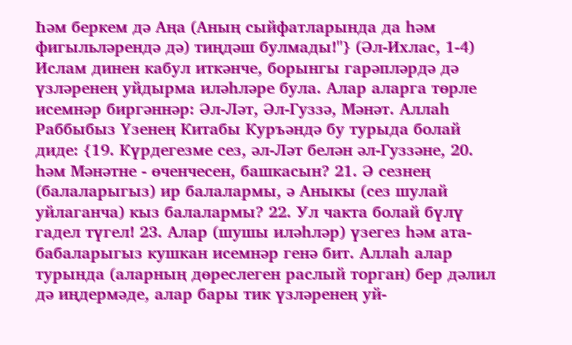Һәм беркем дә Аңа (Аның сыйфатларында да һәм фигыльләрендә дә) тиңдәш булмады!"} (Әл-Ихлас, 1-4)
Ислам динен кабул иткәнче, борынгы гарәпләрдә дә үзләренең уйдырма иләһләре була. Алар аларга төрле исемнәр биргәннәр: Әл-Ләт, Әл-Гуззә, Мәнәт. Аллаһ Раббыбыз Үзенең Китабы Куръәндә бу турыда болай диде: {19. Күрдегезме сез, әл-Ләт белән әл-Гуззәне, 20. һәм Мәнәтне - өченчесен, башкасын? 21. Ә сезнең (балаларыгыз) ир балалармы, ә Аныкы (сез шулай уйлаганча) кыз балалармы? 22. Ул чакта болай бүлү гадел түгел! 23. Алар (шушы иләһләр) үзегез һәм ата-бабаларыгыз кушкан исемнәр генә бит. Аллаһ алар турында (аларның дөреслеген раслый торган) бер дәлил дә иңдермәде, алар бары тик үзләренең уй-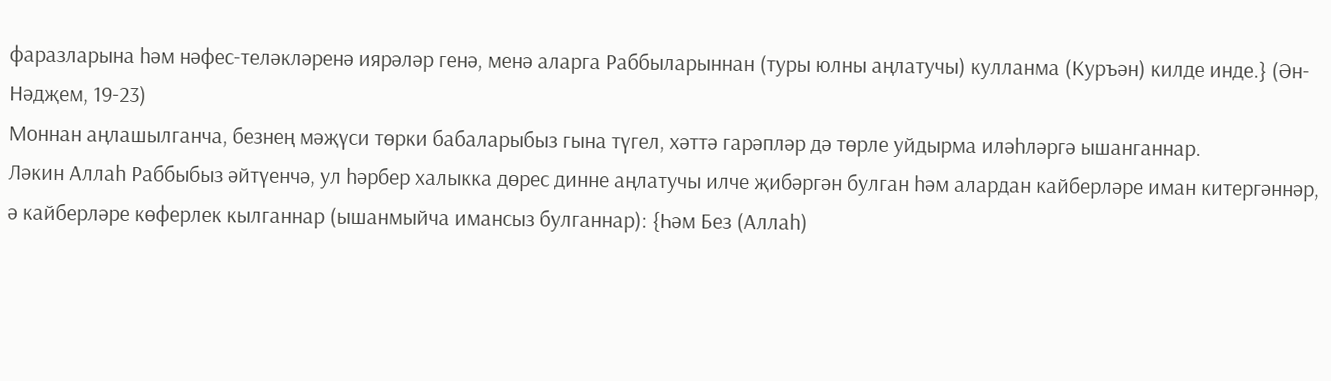фаразларына һәм нәфес-теләкләренә иярәләр генә, менә аларга Раббыларыннан (туры юлны аңлатучы) кулланма (Куръән) килде инде.} (Ән-Нәдҗем, 19-23)
Моннан аңлашылганча, безнең мәҗүси төрки бабаларыбыз гына түгел, хәттә гарәпләр дә төрле уйдырма иләһләргә ышанганнар.
Ләкин Аллаһ Раббыбыз әйтүенчә, ул һәрбер халыкка дөрес динне аңлатучы илче җибәргән булган һәм алардан кайберләре иман китергәннәр, ә кайберләре көферлек кылганнар (ышанмыйча имансыз булганнар): {Һәм Без (Аллаһ)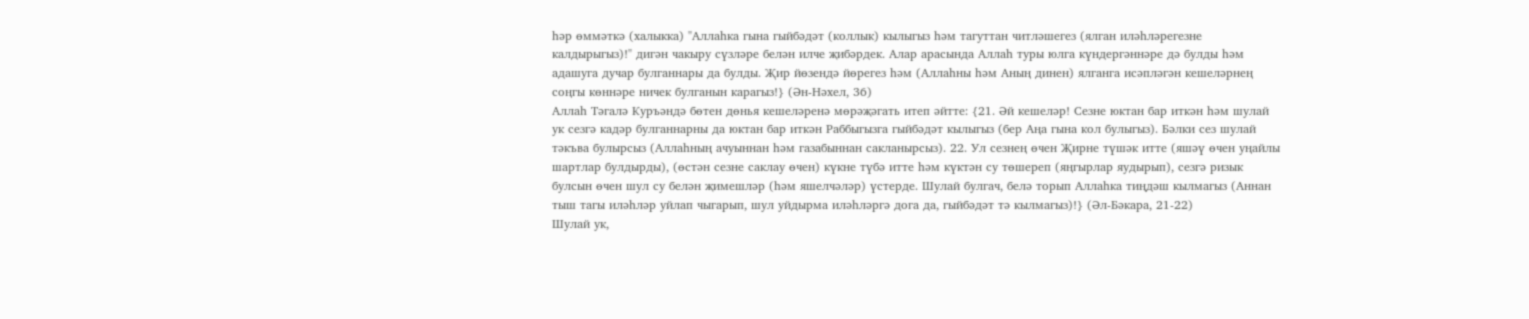һәр өммәткә (халыкка) "Аллаһка гына гыйбәдәт (коллык) кылыгыз һәм тагуттан читләшегез (ялган иләһләрегезне калдырыгыз)!" дигән чакыру сүзләре белән илче җибәрдек. Алар арасында Аллаһ туры юлга күндергәннәре дә булды һәм адашуга дучар булганнары да булды. Җир йөзендә йөрегез һәм (Аллаһны һәм Аның динен) ялганга исәпләгән кешеләрнең соңгы көннәре ничек булганын карагыз!} (Ән-Нәхел, 36)
Аллаһ Тәгалә Куръәндә бөтен дөнья кешеләренә мөрәҗәгать итеп әйтте: {21. Әй кешеләр! Сезне юктан бар иткән һәм шулай ук сезгә кадәр булганнарны да юктан бар иткән Раббыгызга гыйбәдәт кылыгыз (бер Аңа гына кол булыгыз). Бәлки сез шулай тәкъва булырсыз (Аллаһның ачуыннан һәм газабыннан сакланырсыз). 22. Ул сезнең өчен Җирне түшәк итте (яшәү өчен уңайлы шартлар булдырды), (өстән сезне саклау өчен) күкне түбә итте һәм күктән су төшереп (яңгырлар яудырып), сезгә ризык булсын өчен шул су белән җимешләр (һәм яшелчәләр) үстерде. Шулай булгач, белә торып Аллаһка тиңдәш кылмагыз (Аннан тыш тагы иләһләр уйлап чыгарып, шул уйдырма иләһләргә дога да, гыйбәдәт тә кылмагыз)!} (Әл-Бәкара, 21-22)
Шулай ук,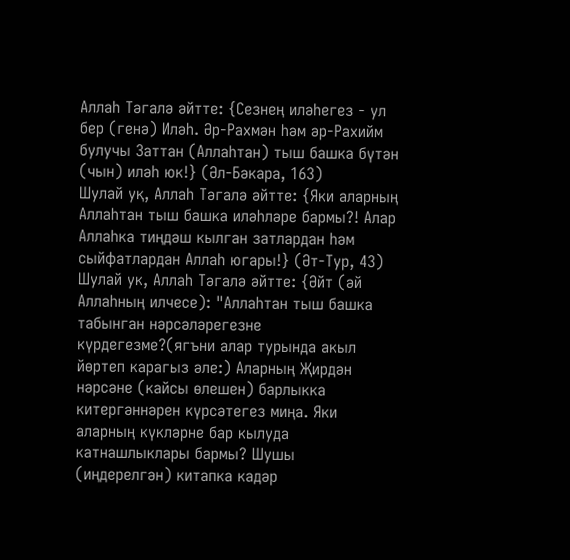Аллаһ Тәгалә әйтте: {Сезнең иләһегез - ул бер (генә) Иләһ. Әр-Рахмән һәм әр-Рахийм булучы Заттан (Аллаһтан) тыш башка бүтән (чын) иләһ юк!} (Әл-Бәкара, 163)
Шулай уқ, Аллаһ Тәгалә әйтте: {Яки аларның Аллаһтан тыш башка иләһләре бармы?! Алар Аллаһка тиңдәш кылган затлардан һәм сыйфатлардан Аллаһ югары!} (Әт-Тур, 43)
Шулай ук, Аллаһ Тәгалә әйтте: {Әйт (әй Аллаһның илчесе): "Аллаһтан тыш башка табынган нәрсәләрегезне күрдегезме?(ягъни алар турында акыл йөртеп карагыз әле:) Аларның Җирдән нәрсәне (кайсы өлешен) барлыкка китергәннәрен күрсәтегез миңа. Яки аларның күкләрне бар кылуда катнашлыклары бармы? Шушы (иңдерелгән) китапка кадәр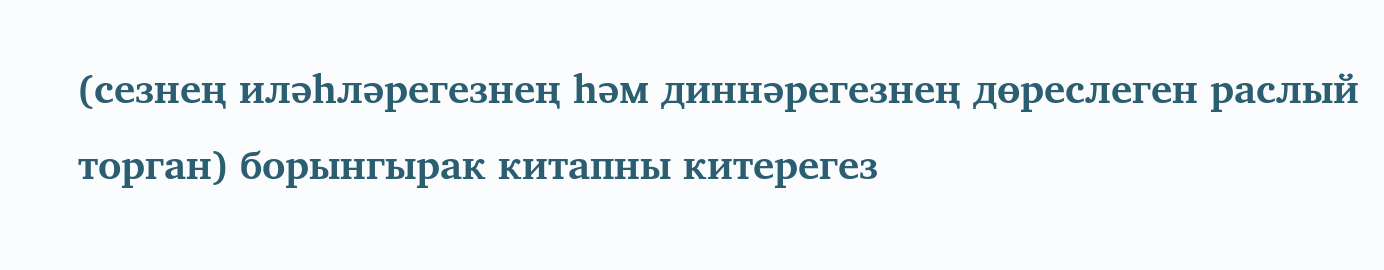(сезнең иләһләрегезнең һәм диннәрегезнең дөреслеген раслый торган) борынгырак китапны китерегез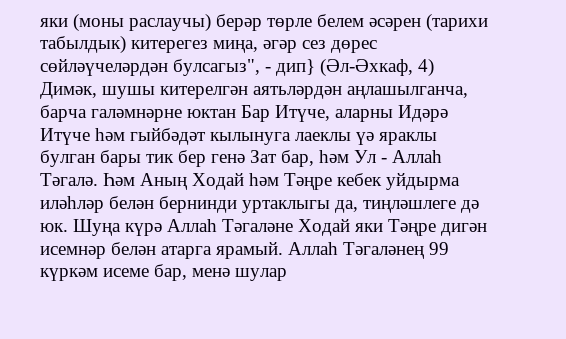яки (моны раслаучы) берәр төрле белем әсәрен (тарихи табылдык) китерегез миңа, әгәр сез дөрес сөйләүчеләрдән булсагыз", - дип} (Әл-Әхкаф, 4)
Димәк, шушы китерелгән аятьләрдән аңлашылганча, барча галәмнәрне юктан Бар Итүче, аларны Идәрә Итүче һәм гыйбәдәт кылынуга лаеклы үә яраклы булган бары тик бер генә Зат бар, һәм Ул - Аллаһ Тәгалә. Һәм Аның Ходай һәм Тәңре кебек уйдырма иләһләр белән бернинди уртаклыгы да, тиңләшлеге дә юк. Шуңа күрә Аллаһ Тәгаләне Ходай яки Тәңре дигән исемнәр белән атарга ярамый. Аллаһ Тәгаләнең 99 күркәм исеме бар, менә шулар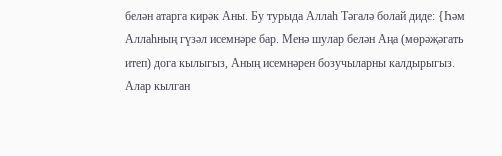белән атарга кирәк Аны. Бу турыда Аллаһ Тәгалә болай диде: {Һәм Аллаһның гүзәл исемнәре бар. Менә шулар белән Аңа (мөрәҗәгать итеп) дога кылыгыз, Аның исемнәрен бозучыларны калдырыгыз. Алар кылган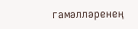гамәлләренең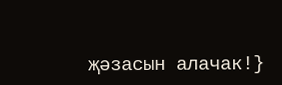җәзасын алачак!}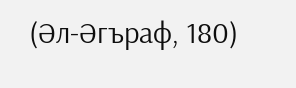(Әл-Әгъраф, 180)